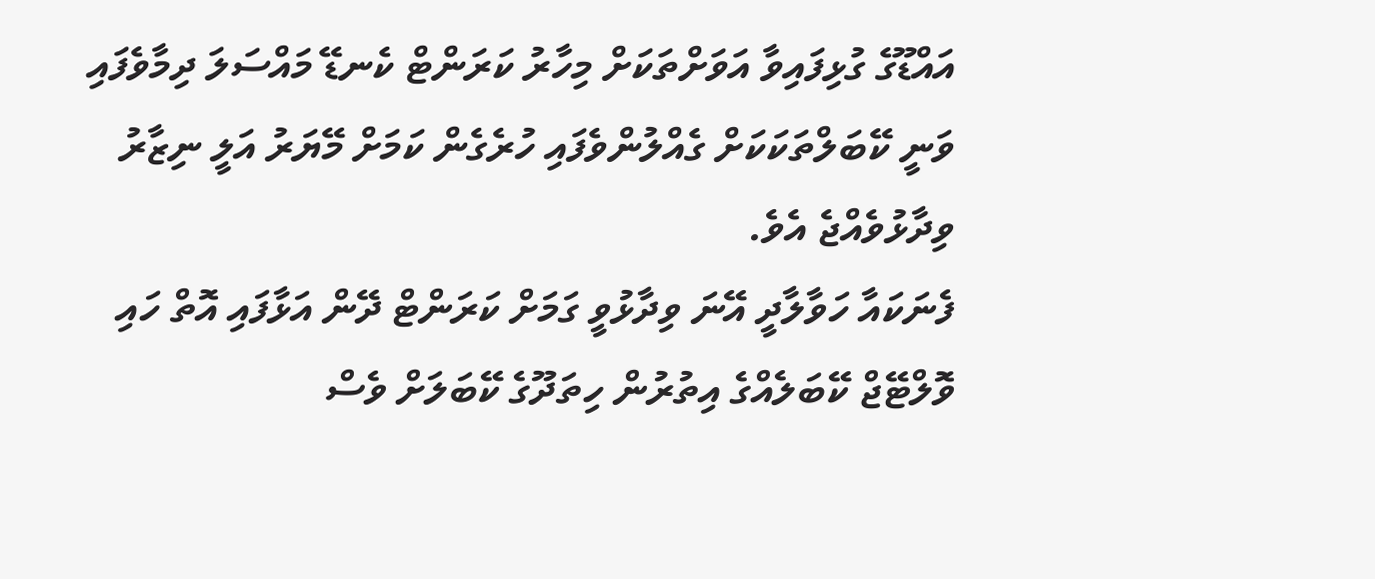އައްޑޫގެ ގުޅިފައިވާ އަވަށްތަކަށް މިހާރު ކަރަންޓް ކެނޑޭ މައްސަލަ ދިމާވެފައި ވަނީ ކޭބަލްތަކަކަށް ގެއްލުންވެފައި ހުރެގެން ކަމަށް މޭޔަރު އަލީ ނިޒާރު ވިދާޅުވެއްޖެ އެވެ.
ފެނަކައާ ހަވާލާދީ އޭނަ ވިދާޅުވީ ގަމަށް ކަރަންޓް ދޭން އަޅާފައި އޮތް ހައި ވޮލްޓޭޖް ކޭބަލެއްގެ އިތުރުން ހިތަދޫގެ ކޭބަލަށް ވެސް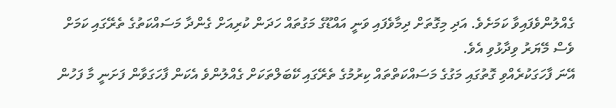ގެއްލުންވެފައިވާ ކަމަށެވެ. އަދި މިގޮތަށް ދިމާވެފައި ވަނީ އައްޑޫގެ މަގުތައް ހަދަން ކުރިއަށް ގެންދާ މަސައްކަތުގެ ތެރޭގައި ކަމަށް ވެސް މޭޔަރު ވިދާޅުވި އެވެ.
އޭނަ ފާހަގަކުރެއްވި ގޮތުގައި މަގުގެ މަސައްކަތްތައް ކިރުމުގެ ތެރޭގައި ކޭބަލްތަކަށް ގެއްލުންވެ އެކަން ފާހަގަވާން ފަށަނީ މާ ފަހުން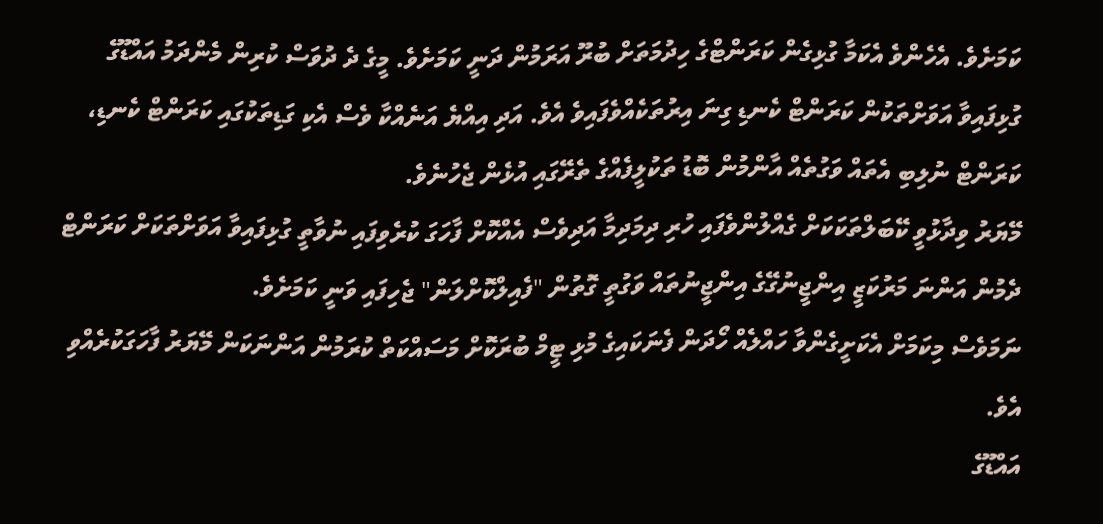ކަމަށެވެ. އެހެންވެ އެކަމާ ގުޅިގެން ކަރަންޓްގެ ހިދުމަތަށް ބުރޫ އަރަމުން ދަނީ ކަމަށެވެ. މީގެ ދެ ދުވަސް ކުރިން މެންދަމު އައްޑޫގެ ގުޅިފައިވާ އަވަށްތަކުން ކަރަންޓް ކެނޑި ގިނަ އިރުތަކެއްވެފައިވެ އެވެ. އަދި އިއްޔެ އަނެއްކާ ވެސް އެކި ގަޑިތަކުގައި ކަރަންޓް ކެނޑި، ކަރަންޓް ނުލިބި އެތައް ވަގުތެއް އާންމުން ބޮޑު ތަކުލީފެއްގެ ތެރޭގައި އުޅެން ޖެހުނެވެ.
މޭޔަރު ވިދާޅުވީ ކޭބަލްތަކަކަށް ގެއްލުންވެފައި ހުރި ދިމަދިމާ އަދިވެސް އެއްކޮށް ފާހަގަ ކުރެވިފައި ނުވާތީ ގުޅިފައިވާ އަވަށްތަކަށް ކަރަންޓް ދެމުން އަންނަ މަރުކަޒީ އިންޖީނުގޭގެ އިންޖީނުތައް ވަގުތީ ގޮތުން "ފެއިލްކޮށްލަން" ޖެހިފައި ވަނީ ކަމަށެވެ.
ނަމަވެސް މިކަމަށް އެކަށީގެންވާ ހައްލެއް ހޯދަން ފެނަކައިގެ މުޅި ޓީމް ބުރަކޮށް މަސައްކަތް ކުރަމުން އަންނަކަން މޭޔަރު ފާހަގަކުރެއްވި އެވެ.
އައްޑޫގެ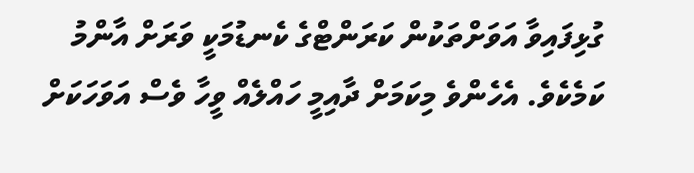ގުޅިފައިވާ އަވަށްތަކުން ކަރަންޓްގެ ކެނޑުމަކީ ވަރަށް އާންމު ކަމެކެވެ. އެހެންވެ މިކަމަށް ދާއިމީ ހައްލެއް ވީހާ ވެސް އަވަހަކަށް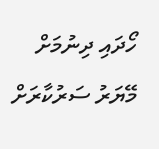ހޯދައި ދިނުމަށް މޭޔަރު ސަރުކާރަށް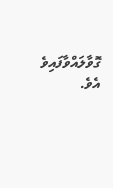ގޮވާލައްވާފައިވެ އެވެ.